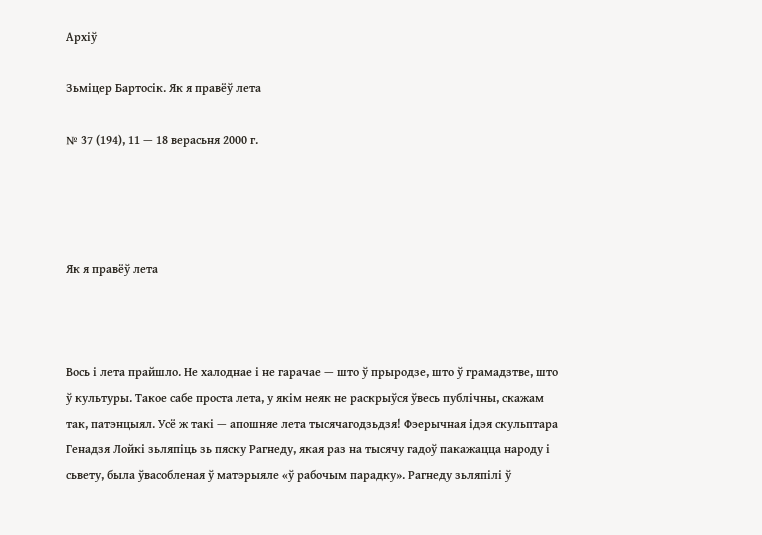Архіў

Зьміцер Бартосік. Як я правёў лета

№ 37 (194), 11 — 18 верасьня 2000 г.




Як я правёў лета



Вось і лета прайшло. Не халоднае і не гарачае — што ў прыродзе, што ў грамадзтве, што ў культуры. Такое сабе проста лета, у якім неяк не раскрыўся ўвесь публічны, скажам так, патэнцыял. Усё ж такі — апошняе лета тысячагодзьдзя! Фэерычная ідэя скульптара Генадзя Лойкі зьляпіць зь пяску Рагнеду, якая раз на тысячу гадоў пакажацца народу і сьвету, была ўвасобленая ў матэрыяле «ў рабочым парадку». Рагнеду зьляпілі ў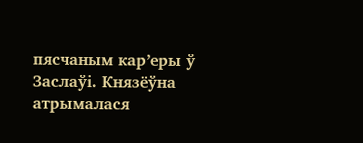пясчаным кар’еры ў Заслаўі. Князёўна атрымалася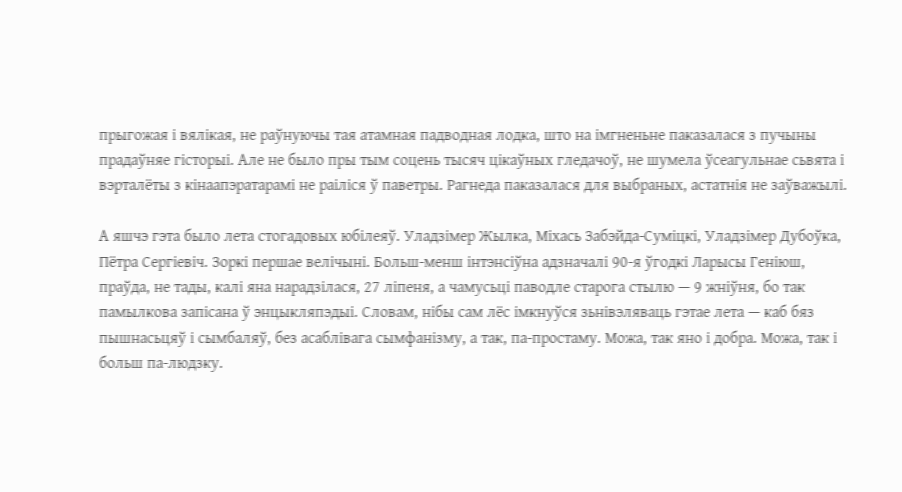прыгожая і вялікая, не раўнуючы тая атамная падводная лодка, што на імгненьне паказалася з пучыны прадаўняе гісторыі. Але не было пры тым соцень тысяч цікаўных гледачоў, не шумела ўсеагульнае сьвята і вэрталёты з кінаапэратарамі не раіліся ў паветры. Рагнеда паказалася для выбраных, астатнія не заўважылі.

А яшчэ гэта было лета стогадовых юбілеяў. Уладзімер Жылка, Міхась Забэйда-Суміцкі, Уладзімер Дубоўка, Пётра Сергіевіч. Зоркі першае велічыні. Больш-менш інтэнсіўна адзначалі 90-я ўгодкі Ларысы Геніюш, праўда, не тады, калі яна нарадзілася, 27 ліпеня, а чамусьці паводле старога стылю — 9 жніўня, бо так памылкова запісана ў энцыкляпэдыі. Словам, нібы сам лёс імкнуўся зьнівэляваць гэтае лета — каб бяз пышнасьцяў і сымбаляў, без асаблівага сымфанізму, а так, па-простаму. Можа, так яно і добра. Можа, так і больш па-людзку.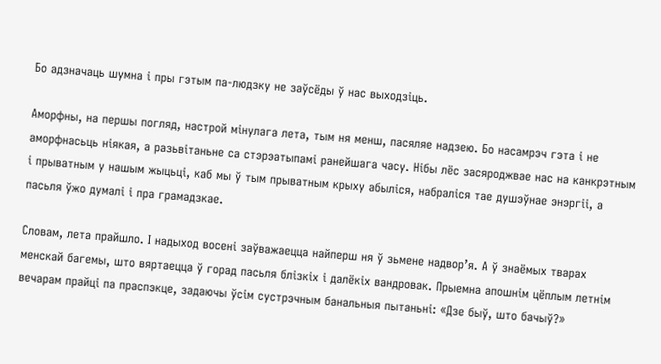Бо адзначаць шумна і пры гэтым па-людзку не заўсёды ў нас выходзіць.

Аморфны, на першы погляд, настрой мінулага лета, тым ня менш, пасяляе надзею. Бо насамрэч гэта і не аморфнасьць ніякая, а разьвітаньне са стэрэатыпамі ранейшага часу. Нібы лёс засяроджвае нас на канкрэтным і прыватным у нашым жыцьці, каб мы ў тым прыватным крыху абыліся, набраліся тае душэўнае энэргіі, а пасьля ўжо думалі і пра грамадзкае.

Словам, лета прайшло. І надыход восені заўважаецца найперш ня ў зьмене надвор’я. А ў знаёмых тварах менскай багемы, што вяртаецца ў горад пасьля блізкіх і далёкіх вандровак. Прыемна апошнім цёплым летнім вечарам прайці па праспэкце, задаючы ўсім сустрэчным банальныя пытаньні: «Дзе быў, што бачыў?»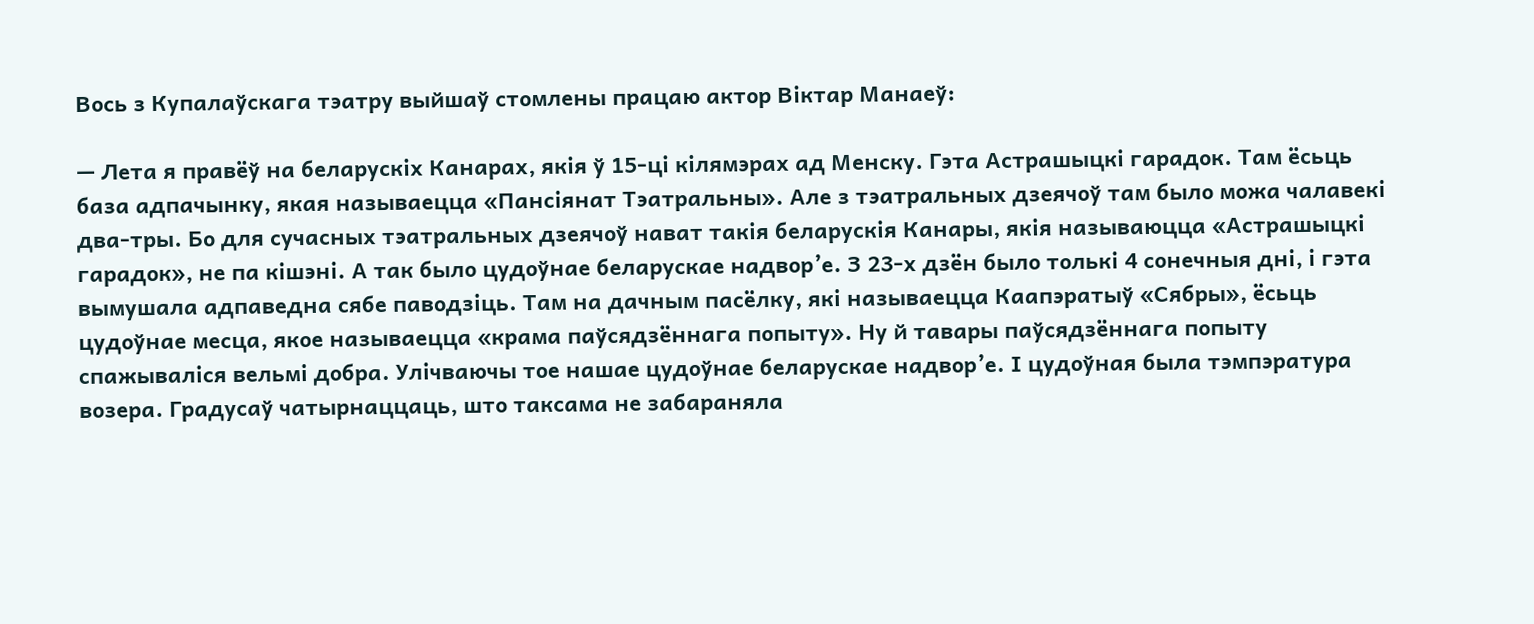Вось з Купалаўскага тэатру выйшаў стомлены працаю актор Віктар Манаеў:

— Лета я правёў на беларускіх Канарах, якія ў 15-ці кілямэрах ад Менску. Гэта Астрашыцкі гарадок. Там ёсьць база адпачынку, якая называецца «Пансіянат Тэатральны». Але з тэатральных дзеячоў там было можа чалавекі два-тры. Бо для сучасных тэатральных дзеячоў нават такія беларускія Канары, якія называюцца «Астрашыцкі гарадок», не па кішэні. А так было цудоўнае беларускае надвор’е. З 23-х дзён было толькі 4 сонечныя дні, і гэта вымушала адпаведна сябе паводзіць. Там на дачным пасёлку, які называецца Каапэратыў «Сябры», ёсьць цудоўнае месца, якое называецца «крама паўсядзённага попыту». Ну й тавары паўсядзённага попыту спажываліся вельмі добра. Улічваючы тое нашае цудоўнае беларускае надвор’е. І цудоўная была тэмпэратура возера. Градусаў чатырнаццаць, што таксама не забараняла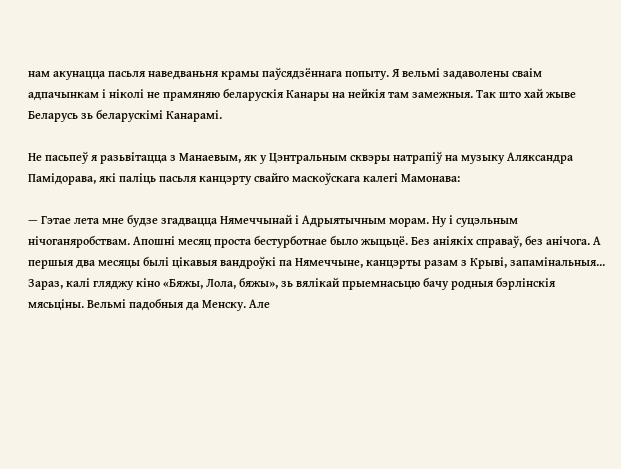нам акунацца пасьля наведваньня крамы паўсядзённага попыту. Я вельмі задаволены сваім адпачынкам і ніколі не прамяняю беларускія Канары на нейкія там замежныя. Так што хай жыве Беларусь зь беларускімі Канарамі.

Не пасьпеў я разьвітацца з Манаевым, як у Цэнтральным сквэры натрапіў на музыку Аляксандра Памідорава, які паліць пасьля канцэрту свайго маскоўскага калегі Мамонава:

— Гэтае лета мне будзе згадвацца Нямеччынай і Адрыятычным морам. Ну і суцэльным нічоганяробствам. Апошні месяц проста бестурботнае было жыцьцё. Без аніякіх справаў, без анічога. А першыя два месяцы былі цікавыя вандроўкі па Нямеччыне, канцэрты разам з Крыві, запамінальныя... Зараз, калі гляджу кіно «Бяжы, Лола, бяжы», зь вялікай прыемнасьцю бачу родныя бэрлінскія мясьціны. Вельмі падобныя да Менску. Але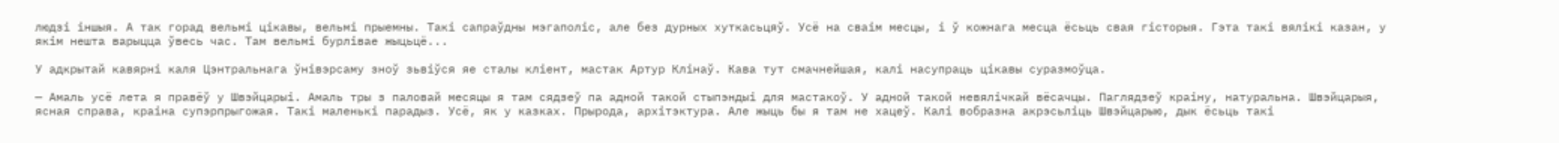людзі іншыя. А так горад вельмі цікавы, вельмі прыемны. Такі сапраўдны мэгаполіс, але без дурных хуткасьцяў. Усё на сваім месцы, і ў кожнага месца ёсьць свая гісторыя. Гэта такі вялікі казан, у якім нешта варыцца ўвесь час. Там вельмі бурлівае жыцьцё...

У адкрытай кавярні каля Цэнтральнага ўнівэрсаму зноў зьвіўся яе сталы кліент, мастак Артур Клінаў. Кава тут смачнейшая, калі насупраць цікавы суразмоўца.

— Амаль усё лета я правёў у Швэйцарыі. Амаль тры з паловай месяцы я там сядзеў па адной такой стыпэндыі для мастакоў. У адной такой невялічкай вёсачцы. Паглядзеў краіну, натуральна. Швэйцарыя, ясная справа, краіна супэрпрыгожая. Такі маленькі парадыз. Усё, як у казках. Прырода, архітэктура. Але жыць бы я там не хацеў. Калі вобразна акрэсьліць Швэйцарыю, дык ёсьць такі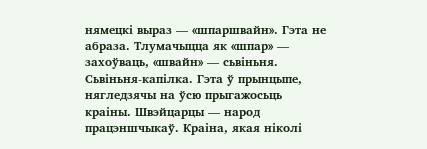нямецкі выраз — «шпаршвайн». Гэта не абраза. Тлумачыцца як «шпар» — захоўваць, «швайн» — сьвіньня. Сьвіньня-капілка. Гэта ў прынцыпе, нягледзячы на ўсю прыгажосьць краіны. Швэйцарцы — народ працэншчыкаў. Краіна, якая ніколі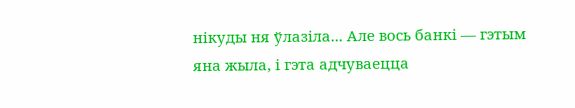нікуды ня ўлазіла... Але вось банкі — гэтым яна жыла, і гэта адчуваецца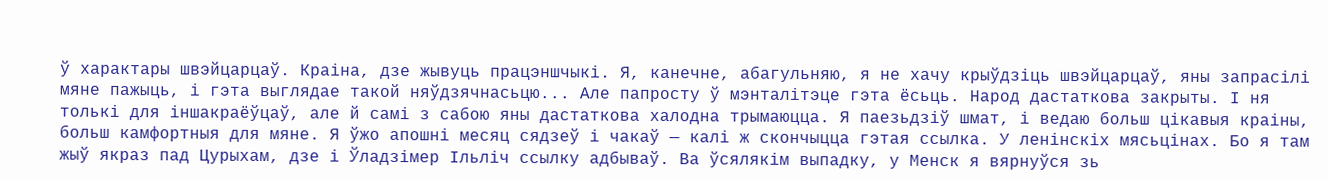ў характары швэйцарцаў. Краіна, дзе жывуць працэншчыкі. Я, канечне, абагульняю, я не хачу крыўдзіць швэйцарцаў, яны запрасілі мяне пажыць, і гэта выглядае такой няўдзячнасьцю... Але папросту ў мэнталітэце гэта ёсьць. Народ дастаткова закрыты. І ня толькі для іншакраёўцаў, але й самі з сабою яны дастаткова халодна трымаюцца. Я паезьдзіў шмат, і ведаю больш цікавыя краіны, больш камфортныя для мяне. Я ўжо апошні месяц сядзеў і чакаў — калі ж скончыцца гэтая ссылка. У ленінскіх мясьцінах. Бо я там жыў якраз пад Цурыхам, дзе і Ўладзімер Ільліч ссылку адбываў. Ва ўсялякім выпадку, у Менск я вярнуўся зь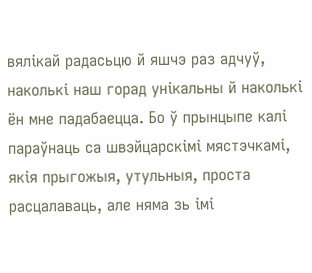вялікай радасьцю й яшчэ раз адчуў, наколькі наш горад унікальны й наколькі ён мне падабаецца. Бо ў прынцыпе калі параўнаць са швэйцарскімі мястэчкамі, якія прыгожыя, утульныя, проста расцалаваць, але няма зь імі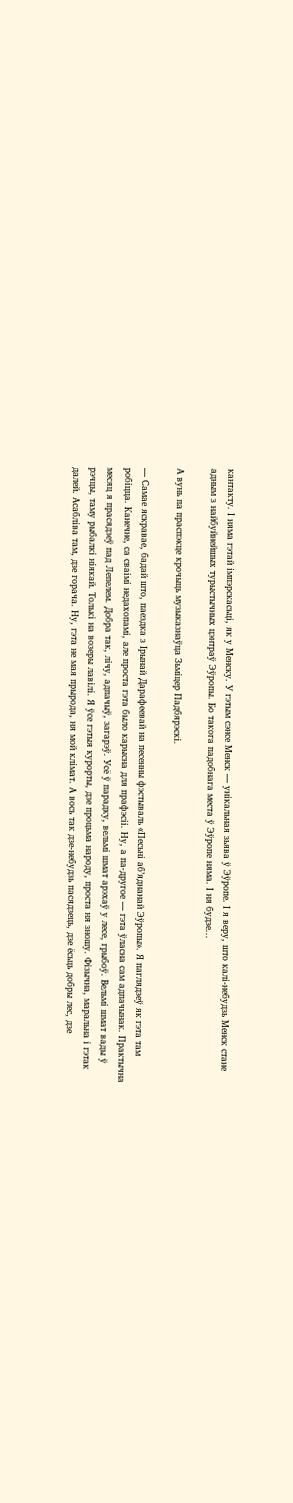кантакту. І няма гэтай імпэрскасьці, як у Менску. У гэтым сэнсе Менск — унікальная зьява ў Эўропе. І я веру, што калі-небудзь Менск стане адным з найбуйнейшых турыстычных цэнтраў Эўропы. Бо такога падобнага места ў Эўропе няма. І ня будзе...

А вунь па праспэкце крочыць музыказнаўца Зьміцер Падбярэскі.

— Самае яскравае, бадай што, паездка з Ірынай Дарафеевай на песенны фэстываль «Песьні аб’яднанай Эўропы». Я паглядзеў як гэта там робіцца. Канечне, са сваімі недахопамі, але проста гэта было карысна для прафэсіі. Ну, а па-другое — гэта ўласна сам адпачынак. Практычна месяц я прасядзеў пад Лепелем. Добра так, лічу, адпачыў, загарэў. Усё ў парадку, вельмі шмат арэхаў у лесе, грыбоў. Вельмі шмат вады ў рэчцы, таму рыбалкі ніякай. Толькі на возеры лавілі. Я ўсе гэтыя курорты, дзе процьма народу, проста ня зношу. Фізычна, маральна і гэтак далей. Асабліва там, дзе горача. Ну, гэта не мая прырода, ня мой клімат. А вось так дзе-небудзь пасядзець, дзе ёсьць добры лес, дзе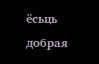ёсьць добрая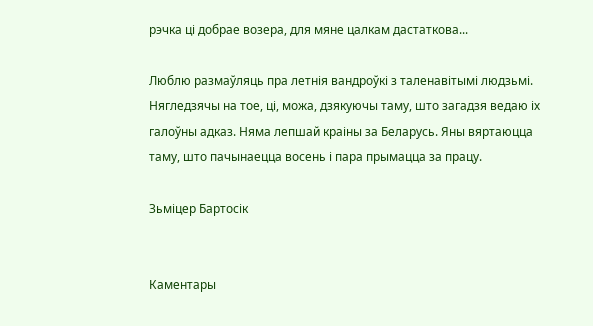рэчка ці добрае возера, для мяне цалкам дастаткова...

Люблю размаўляць пра летнія вандроўкі з таленавітымі людзьмі. Нягледзячы на тое, ці, можа, дзякуючы таму, што загадзя ведаю іх галоўны адказ. Няма лепшай краіны за Беларусь. Яны вяртаюцца таму, што пачынаецца восень і пара прымацца за працу.

Зьміцер Бартосік


Каментары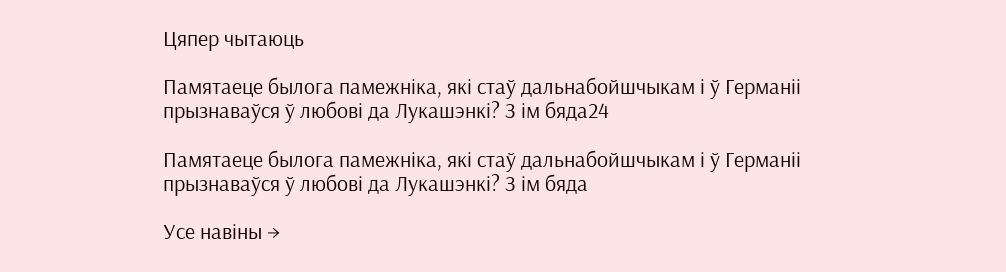Цяпер чытаюць

Памятаеце былога памежніка, які стаў дальнабойшчыкам і ў Германіі прызнаваўся ў любові да Лукашэнкі? З ім бяда24

Памятаеце былога памежніка, які стаў дальнабойшчыкам і ў Германіі прызнаваўся ў любові да Лукашэнкі? З ім бяда

Усе навіны →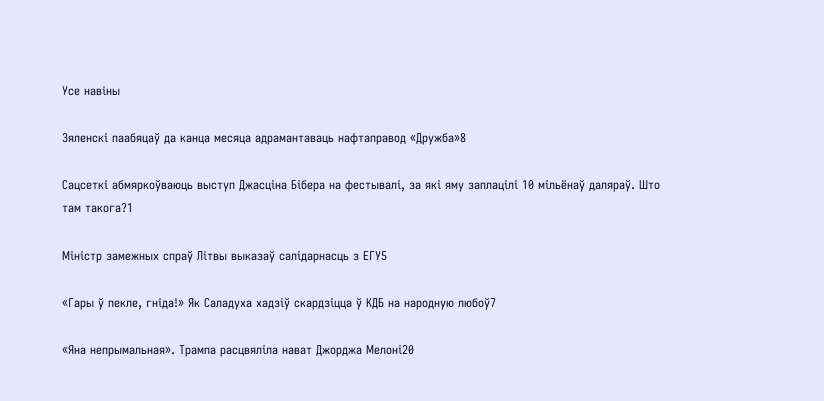Усе навіны

Зяленскі паабяцаў да канца месяца адрамантаваць нафтаправод «Дружба»8

Сацсеткі абмяркоўваюць выступ Джасціна Бібера на фестывалі, за які яму заплацілі 10 мільёнаў даляраў. Што там такога?1

Міністр замежных спраў Літвы выказаў салідарнасць з ЕГУ5

«Гары ў пекле, гніда!» Як Саладуха хадзіў скардзіцца ў КДБ на народную любоў7

«Яна непрымальная». Трампа расцвяліла нават Джорджа Мелоні20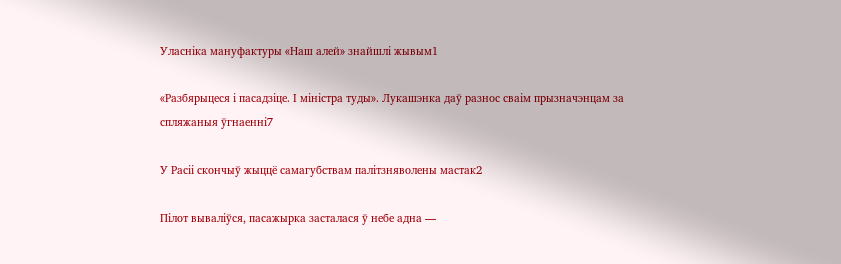Уласніка мануфактуры «Наш алей» знайшлі жывым1

«Разбярыцеся і пасадзіце. І міністра туды». Лукашэнка даў разнос сваім прызначэнцам за спляжаныя ўгнаенні7

У Расіі скончыў жыццё самагубствам палітзняволены мастак2

Пілот вываліўся, пасажырка засталася ў небе адна —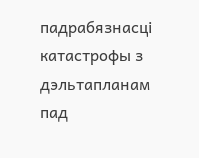падрабязнасці катастрофы з дэльтапланам пад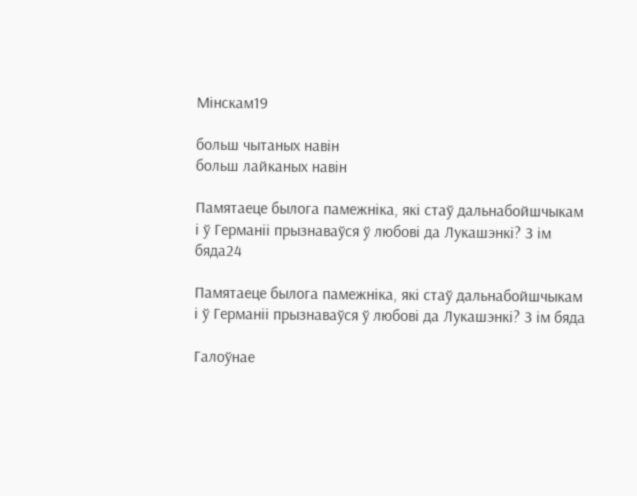Мінскам19

больш чытаных навін
больш лайканых навін

Памятаеце былога памежніка, які стаў дальнабойшчыкам і ў Германіі прызнаваўся ў любові да Лукашэнкі? З ім бяда24

Памятаеце былога памежніка, які стаў дальнабойшчыкам і ў Германіі прызнаваўся ў любові да Лукашэнкі? З ім бяда

Галоўнае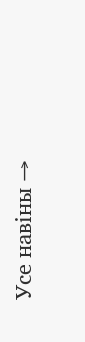Усе навіны →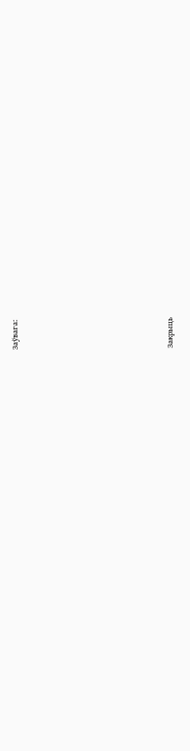Заўвага:









Закрыць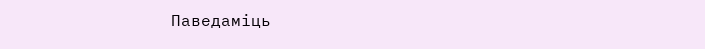Паведаміць